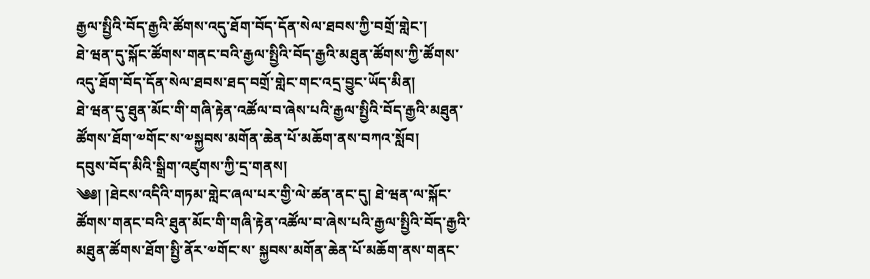རྒྱལ་སྤྱིའི་བོད་རྒྱའི་ཚོགས་འདུ་ཐོག་བོད་དོན་སེལ་ཐབས་ཀྱི་བགྲོ་གླེང་།
ཐེ་ཝན་དུ་སྐོང་ཚོགས་གནང་བའི་རྒྱལ་སྤྱིའི་བོད་རྒྱའི་མཐུན་ཚོགས་ཀྱི་ཚོགས་འདུ་ཐོག་བོད་དོན་སེལ་ཐབས་ཐད་བགྲོ་གླེང་གང་འདྲ་བྱུང་ཡོད་མིན།
ཐེ་ཝན་དུ་ཐུན་མོང་གི་གཞི་རྟེན་འཚོལ་བ་ཞེས་པའི་རྒྱལ་སྤྱིའི་བོད་རྒྱའི་མཐུན་ཚོགས་ཐོག་༧གོང་ས་༧སྐྱབས་མགོན་ཆེན་པོ་མཆོག་ནས་བཀའ་སློབ།
དབུས་བོད་མིའི་སྒྲིག་འཛུགས་ཀྱི་དྲ་གནས།
༄༅། །ཐེངས་འདིའི་གཏམ་གླེང་ཞལ་པར་གྱི་ལེ་ཚན་ནང་དུ། ཐེ་ཝན་ལ་སྐོང་ཚོགས་གནང་བའི་ཐུན་མོང་གི་གཞི་རྟེན་འཚོལ་བ་ཞེས་པའི་རྒྱལ་སྤྱིའི་བོད་རྒྱའི་མཐུན་ཚོགས་ཐོག་སྤྱི་ནོར་༧གོང་ས་ སྐྱབས་མགོན་ཆེན་པོ་མཆོག་ནས་གནང་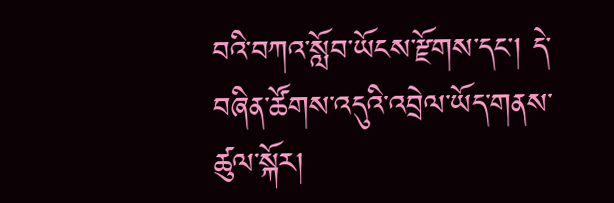བའི་བཀའ་སློབ་ཡོངས་རྫོགས་དང་། དེ་བཞིན་ཚོགས་འདུའི་འབྲེལ་ཡོད་གནས་ཚུལ་སྐོར།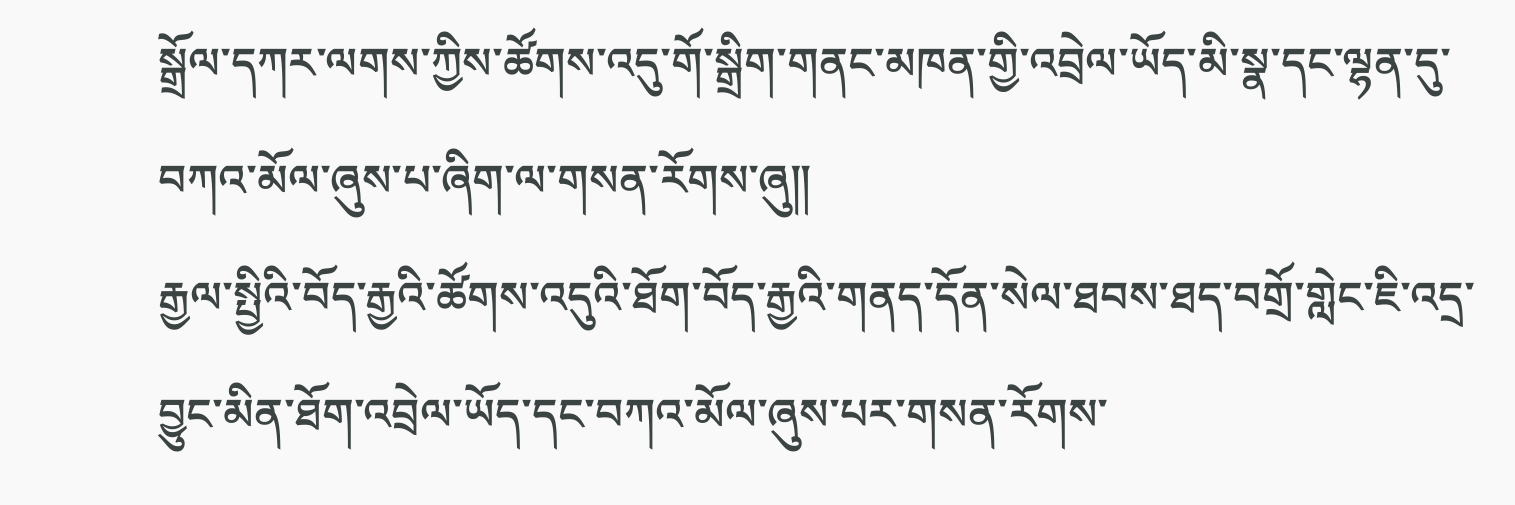སྒྲོལ་དཀར་ལགས་ཀྱིས་ཚོགས་འདུ་གོ་སྒྲིག་གནང་མཁན་གྱི་འབྲེལ་ཡོད་མི་སྣ་དང་ལྷན་དུ་བཀའ་མོལ་ཞུས་པ་ཞིག་ལ་གསན་རོགས་ཞུ༎
རྒྱལ་སྤྱིའི་བོད་རྒྱའི་ཚོགས་འདུའི་ཐོག་བོད་རྒྱའི་གནད་དོན་སེལ་ཐབས་ཐད་བགྲོ་གླེང་ཇི་འདྲ་བྱུང་མིན་ཐོག་འབྲེལ་ཡོད་དང་བཀའ་མོལ་ཞུས་པར་གསན་རོགས་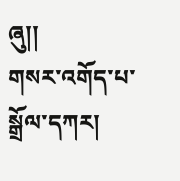ཞུ།།
གསར་འགོད་པ་སྒྲོལ་དཀར།